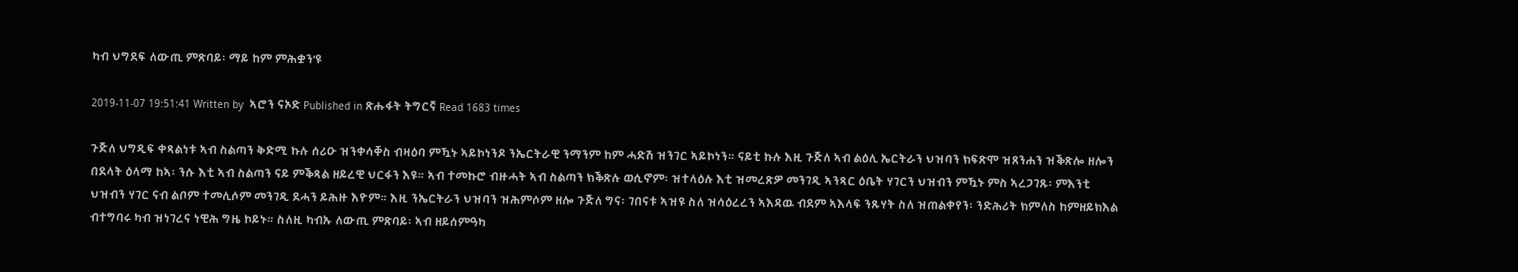ካብ ህግደፍ ለውጢ ምጽባይ፡ ማይ ከም ምሕቋን’ዩ

2019-11-07 19:51:41 Written by  ኣሮን ናኦድ Published in ጽሑፋት ትግርኛ Read 1683 times

ጉጅለ ህግዲፍ ቀጻልነቱ ኣብ ስልጣን ቅድሚ ኩሉ ሰሪዑ ዝንቀሳቐስ ብዛዕባ ምዃኑ ኣይኮነንዶ ንኤርትራዊ ንማንም ከም ሓድሽ ዝንገር ኣይኮነን። ናይቲ ኩሉ እዚ ጉጅለ ኣብ ልዕሊ ኤርትራን ህዝባን ክፍጽሞ ዝጸንሐን ዝቕጽሎ ዘሎን በደላት ዕላማ ከኣ፡ ንሱ እቲ ኣብ ስልጣን ናይ ምቕጻል ዘይረዊ ህርፋን እዩ። ኣብ ተመኩሮ ብዙሓት ኣብ ስልጣን ክቕጽሉ ወሲኖም፡ ዝተላዕሉ እቲ ዝመረጽዎ መንገዲ ኣንጻር ዕቤት ሃገርን ህዝብን ምዃኑ ምስ ኣረጋገጹ፡ ምእንቲ ህዝብን ሃገር ናብ ልቦም ተመሊሶም መንገዲ ደሓን ይሕዙ እዮም። እዚ ንኤርትራን ህዝባን ዝሕምሶም ዘሎ ጉጅለ ግና፡ ገበናቱ ኣዝዩ ስለ ዝሳዕረረን ኣእዳዉ ብደም ኣእላፍ ንጹሃት ስለ ዝጠልቀየን፡ ንድሕሪት ክምለስ ከምዘይክእል ብተግባሩ ካብ ዝነገረና ነዊሕ ግዜ ኮይኑ። ስለዚ ካብኡ ለውጢ ምጽባይ፡ ኣብ ዘይሰምዓካ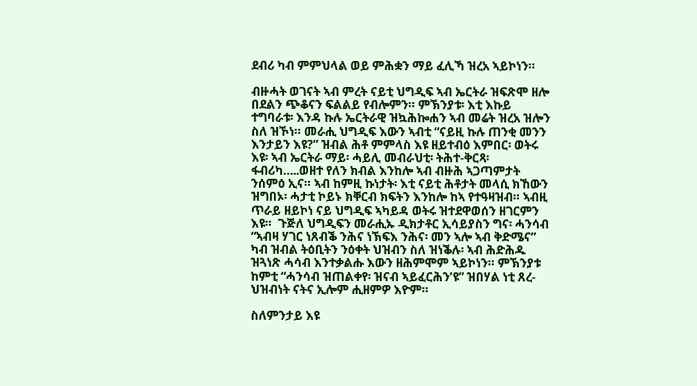ደብሪ ካብ ምምህላል ወይ ምሕቋን ማይ ፈሊኻ ዝረአ ኣይኮነን።

ብዙሓት ወገናት ኣብ ምረት ናይቲ ህግዲፍ ኣብ ኤርትራ ዝፍጽሞ ዘሎ በደልን ጭቆናን ፍልልይ የብሎምን። ምኽንያቱ፡ እቲ እኩይ ተግባራቱ፡ እንዳ ኩሉ ኤርትራዊ ዝኳሕኰሐን ኣብ መሬት ዝረአ ዝሎን ስለ ዝኾነ። መራሒ ህግዲፍ እውን ኣብቲ “ናይዚ ኩሉ ጠንቂ መንን እንታይን እዩ?” ዝብል ሕቶ ምምላስ እዩ ዘይተብዕ እምበር፡ ወትሩ እዩ፡ ኣብ ኤርትራ ማይ፡ ሓይሊ መብራህቲ፡ ትሕተ-ቅርጻ፡ ፋብሪካ…..ወዘተ የለን ክብል እንከሎ ኣብ ብዙሕ ኣጋጣምታት ንሰምዕ ኢና። ኣብ ከምዚ ኩነታት፡ እቲ ናይቲ ሕቶታት መላሲ ክኸውን ዝግበኦ፡ ሓታቲ ኮይኑ ክቐርብ ክፍትን እንከሎ ከኣ የተዓዛዝብ። ኣብዚ ጥራይ ዘይኮነ ናይ ህግዲፍ ኣካይዳ ወትሩ ዝተደዋወሰን ዘገርምን እዩ።  ጉጅለ ህግዲፍን መራሒኡ ዲክታቶር ኢሳይያስን ግና፡ ሓንሳብ “ኣብዛ ሃገር ነጸብቕ ንሕና ነኽፍእ ንሕና፡ መን ኣሎ ኣብ ቅድሜና” ካብ ዝብል ትዕቢትን ንዕቀት ህዝብን ስለ ዝነቕሉ፡ ኣብ ሕድሕዱ ዝጓነጽ ሓሳብ እንተቃልሑ እውን ዘሕምሞም ኣይኮነን። ምኽንያቱ ከምቲ “ሓንሳብ ዝጠልቀየ፡ ዝናብ ኣይፈርሕን’ዩ” ዝበሃል ነቲ ጸረ-ህዝብነት ናትና ኢሎም ሒዘምዎ እዮም።

ስለምንታይ እዩ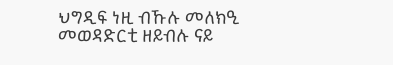ህግዲፍ ነዚ ብኹሉ መለክዒ መወዳድርቲ ዘይብሉ ናይ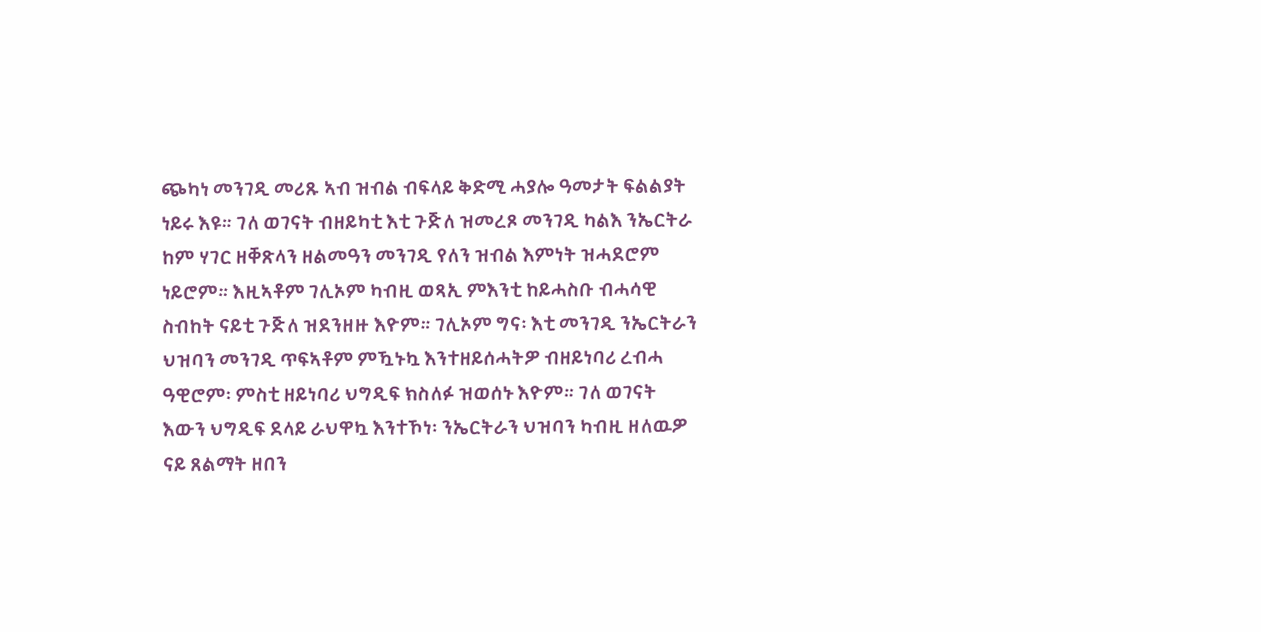ጭካነ መንገዲ መሪጹ ኣብ ዝብል ብፍላይ ቅድሚ ሓያሎ ዓመታት ፍልልያት ነይሩ እዩ። ገለ ወገናት ብዘይካቲ እቲ ጉጅለ ዝመረጾ መንገዲ ካልእ ንኤርትራ ከም ሃገር ዘቐጽላን ዘልመዓን መንገዲ የለን ዝብል እምነት ዝሓደሮም ነይሮም። እዚኣቶም ገሊኦም ካብዚ ወጻኢ ምእንቲ ከይሓስቡ ብሓሳዊ ስብከት ናይቲ ጉጅለ ዝደንዘዙ እዮም። ገሊኦም ግና፡ እቲ መንገዲ ንኤርትራን ህዝባን መንገዲ ጥፍኣቶም ምዃኑኳ እንተዘይሰሓትዎ ብዘይነባሪ ረብሓ ዓዊሮም፡ ምስቲ ዘይነባሪ ህግዲፍ ክስለፉ ዝወሰኑ እዮም። ገለ ወገናት እውን ህግዲፍ ደላይ ራህዋኳ እንተኾነ፡ ንኤርትራን ህዝባን ካብዚ ዘለዉዎ ናይ ጸልማት ዘበን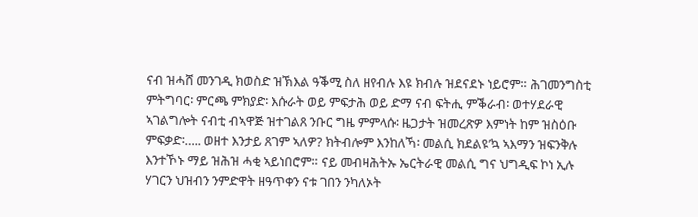ናብ ዝሓሸ መንገዲ ክወስድ ዝኽእል ዓቕሚ ስለ ዘየብሉ እዩ ክብሉ ዝደናደኑ ነይሮም። ሕገመንግስቲ ምትግባር፡ ምርጫ ምክያድ፡ እሱራት ወይ ምፍታሕ ወይ ድማ ናብ ፍትሒ ምቕራብ፡ ወተሃደራዊ ኣገልግሎት ናብቲ ብኣዋጅ ዝተገልጸ ንቡር ግዜ ምምላሱ፡ ዜጋታት ዝመረጽዎ እምነት ከም ዝስዕቡ ምፍቃድ፡….. ወዘተ እንታይ ጸገም ኣለዎ? ክትብሎም እንከለኻ፡ መልሲ ክደልዩ’ኳ ኣእማን ዝፍንቅሉ እንተኾኑ ማይ ዝሕዝ ሓቂ ኣይነበሮም። ናይ መብዛሕትኡ ኤርትራዊ መልሲ ግና ህግዲፍ ኮነ ኢሉ ሃገርን ህዝብን ንምድዋት ዘዓጥቀን ናቱ ገበን ንካለኦት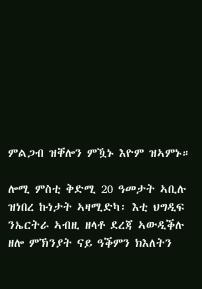ምልጋብ ዝቐሎን ምዃኑ እዮም ዝኣምኑ።

ሎሚ ምስቲ ቅድሚ 20 ዓመታት ኣቢሉ ዝነበረ ኩነታት ኣዛሚድካ፡ እቲ ህግዲፍ ንኤርትራ ኣብዚ ዘላቶ ደረጃ ኣውዲቕሉ ዘሎ ምኽንያት ናይ ዓቕምን ክእለትን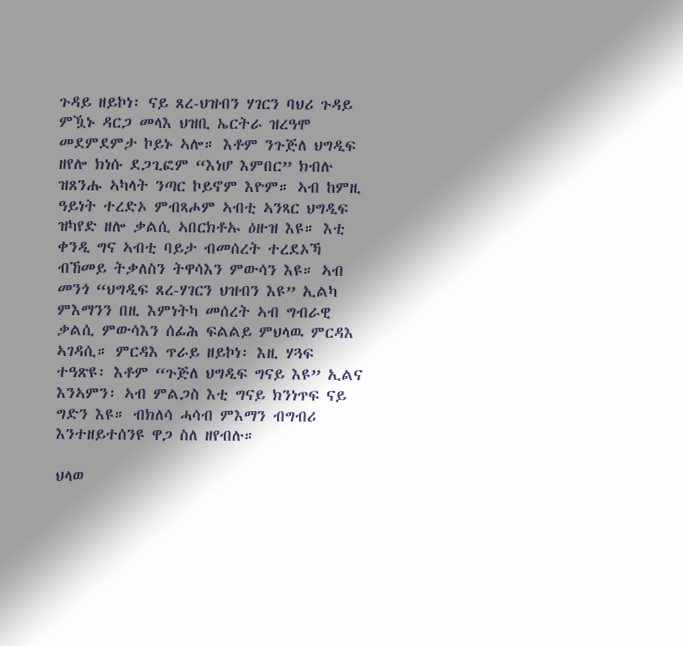ጉዳይ ዘይኮነ፡ ናይ ጸረ-ህዝብን ሃገርን ባህሪ ጉዳይ ምዃኑ ዳርጋ መላእ ህዝቢ ኤርትራ ዝረዓሞ መደምደምታ ኮይኑ ኣሎ። እቶም ንጉጅለ ህግዲፍ ዘየሎ ክነሱ ደጋጊፎም “እነሆ እምበር” ክብሉ ዝጸንሑ ኣካላት ንጣር ኮይኖም እዮም። ኣብ ከምዚ ዓይነት ተረድኦ ምብጻሖም ኣብቲ ኣንጻር ህግዲፍ ዝካየድ ዘሎ ቃልሲ ኣበርክቶኡ ዕዙዝ እዩ። እቲ ቀንዲ ግና ኣብቲ ባይታ ብመሰረት ተረደኦኻ ብኸመይ ትቃለስን ትዋሳእን ምውሳን እዩ። ኣብ መንጎ “ህግዲፍ ጸረ-ሃገርን ህዝብን እዩ” ኢልካ ምእማንን በዚ እምነትካ መሰረት ኣብ ግብራዊ ቃልሲ ምውሳእን ሰፊሕ ፍልልይ ምህላዉ ምርዳእ ኣገዳሲ። ምርዳእ ጥራይ ዘይኮነ፡ እዚ ሃጓፍ  ተዓጽዩ፡ እቶም “ጉጅለ ህግዲፍ ግናይ እዩ” ኢልና እንኣምን፡ ኣብ ምልጋስ እቲ ግናይ ክንነጥፍ ናይ ግድን እዩ። ብክለሳ ሓሳብ ምእማን ብግብሪ እንተዘይተሰንዩ ዋጋ ስለ ዘየብሉ።

ህላወ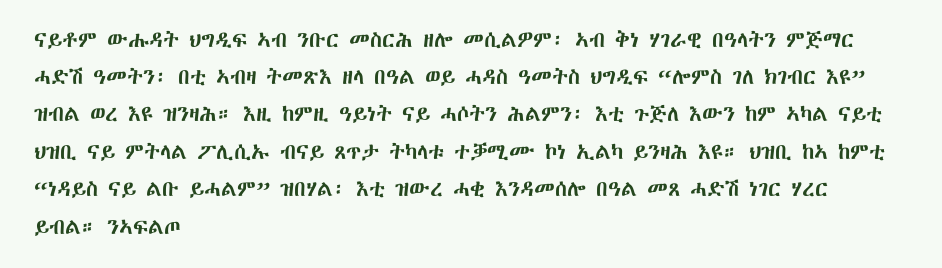ናይቶም ውሑዳት ህግዲፍ ኣብ ንቡር መስርሕ ዘሎ መሲልዎም፡ ኣብ ቅነ ሃገራዊ በዓላትን ምጅማር ሓድሽ ዓመትን፡ በቲ ኣብዛ ትመጽእ ዘላ በዓል ወይ ሓዳስ ዓመትስ ህግዲፍ “ሎምስ ገለ ክገብር እዩ” ዝብል ወረ እዩ ዝንዛሕ። እዚ ከምዚ ዓይነት ናይ ሓሶትን ሕልምን፡ እቲ ጉጅለ እውን ከም ኣካል ናይቲ ህዝቢ ናይ ምትላል ፖሊሲኡ ብናይ ጸጥታ ትካላቱ ተቓሚሙ ኮነ ኢልካ ይንዛሕ እዩ። ህዝቢ ከኣ ከምቲ “ነዳይስ ናይ ልቡ ይሓልም” ዝበሃል፡ እቲ ዝውረ ሓቂ እንዳመሰሎ በዓል መጸ ሓድሽ ነገር ሃረር ይብል። ንኣፍልጦ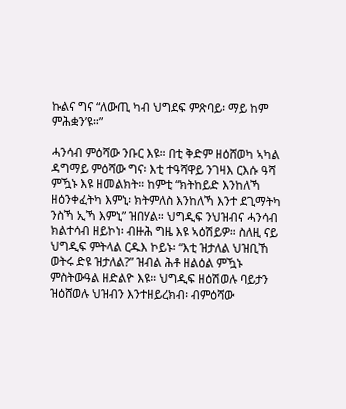ኩልና ግና “ለውጢ ካብ ህግደፍ ምጽባይ፡ ማይ ከም ምሕቋን’ዩ።”

ሓንሳብ ምዕሻው ንቡር እዩ። በቲ ቅድም ዘዕሸወካ ኣካል ዳግማይ ምዕሻው ግና፡ እቲ ተዓሻዋይ ንገዛእ ርእሱ ዓሻ ምዃኑ እዩ ዘመልክት። ከምቲ “ክትከይድ እንከለኻ ዘዕንቀፈትካ እምኒ፡ ክትምለስ እንከለኻ እንተ ደጊማትካ ንስኻ ኢኻ እምኒ” ዝበሃል። ህግዲፍ ንህዝብና ሓንሳብ ክልተሳብ ዘይኮነ፡ ብዙሕ ግዜ እዩ ኣዕሽይዎ። ስለዚ ናይ ህግዲፍ ምትላል ርዱእ ኮይኑ፡ “እቲ ዝታለል ህዝቢኸ ወትሩ ድዩ ዝታለል?” ዝብል ሕቶ ዘልዕል ምዃኑ  ምስትውዓል ዘድልዮ እዩ። ህግዲፍ ዘዕሽወሉ ባይታን ዝዕሸወሉ ህዝብን እንተዘይረክብ፡ ብምዕሻው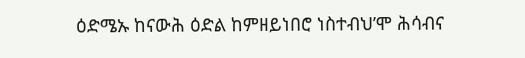ዕድሜኡ ከናውሕ ዕድል ከምዘይነበሮ ነስተብህ’ሞ ሕሳብና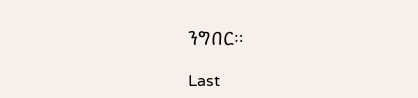ንግበር።

Last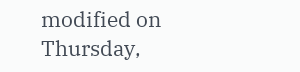modified on Thursday,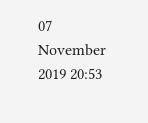07 November 2019 20:53